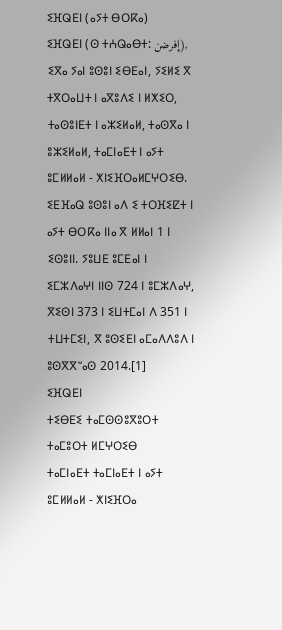ⵉⴼⵕⴹⵏ (ⴰⵢⵜ ⴱⵔⴽⴰ)
ⵉⴼⵕⴹⵏ (ⵙ ⵜⵄⵕⴰⴱⵜ: إفرضن), ⵉⴳⴰ ⵢⴰⵏ ⵓⵙⵓⵏ ⵉⴱⴹⴰⵏ, ⵢⵉⵍⵉ ⴳ ⵜⴳⵔⴰⵡⵜ ⵏ ⴰⴳⵓⴷⵉ ⵏ ⵍⵅⵉⵔ, ⵜⴰⵙⵓⵏⴹⵜ ⵏ ⴰⵣⵉⵍⴰⵍ, ⵜⴰⵙⴳⴰ ⵏ ⵓⵣⵉⵍⴰⵍ, ⵜⴰⵎⵏⴰⴹⵜ ⵏ ⴰⵢⵜ ⵓⵎⵍⵍⴰⵍ - ⵅⵏⵉⴼⵔⴰⵍⵎⵖⵔⵉⴱ. ⵉⴹⴼⴰⵕ ⵓⵙⵓⵏ ⴰⴷ ⵉ ⵜⵔⴼⵉⵇⵜ ⵏ ⴰⵢⵜ ⴱⵔⴽⴰ ⵏⵏⴰ ⴳ ⵍⵍⴰⵏ 1 ⵏ ⵉⵙⵓⵏⵏ. ⵢⵓⵡⴹ ⵓⵎⴹⴰⵏ ⵏ ⵉⵎⵣⴷⴰⵖⵏ ⵏⵏⵙ 724 ⵏ ⵓⵎⵣⴷⴰⵖ, ⴳⵉⵙⵏ 373 ⵏ ⵉⵡⵜⵎⴰⵏ ⴷ 351 ⵏ ⵜⵡⵜⵎⵉⵏ, ⴳ ⵓⵙⵉⴹⵏ ⴰⵎⴰⴷⴷⵓⴷ ⵏ ⵓⵙⴳⴳⵯⴰⵙ 2014.[1]
ⵉⴼⵕⴹⵏ
ⵜⵉⴱⴹⵉ ⵜⴰⵎⵙⵙⵓⴳⵓⵔⵜ
ⵜⴰⵎⵓⵔⵜ ⵍⵎⵖⵔⵉⴱ
ⵜⴰⵎⵏⴰⴹⵜ ⵜⴰⵎⵏⴰⴹⵜ ⵏ ⴰⵢⵜ ⵓⵎⵍⵍⴰⵍ - ⵅⵏⵉⴼⵔⴰ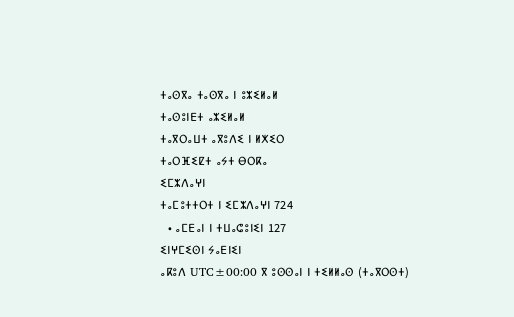ⵜⴰⵙⴳⴰ ⵜⴰⵙⴳⴰ ⵏ ⵓⵣⵉⵍⴰⵍ
ⵜⴰⵙⵓⵏⴹⵜ ⴰⵣⵉⵍⴰⵍ
ⵜⴰⴳⵔⴰⵡⵜ ⴰⴳⵓⴷⵉ ⵏ ⵍⵅⵉⵔ
ⵜⴰⵔⴼⵉⵇⵜ ⴰⵢⵜ ⴱⵔⴽⴰ
ⵉⵎⵣⴷⴰⵖⵏ
ⵜⴰⵎⵓⵜⵜⵔⵜ ⵏ ⵉⵎⵣⴷⴰⵖⵏ 724
  • ⴰⵎⴹⴰⵏ ⵏ ⵜⵡⴰⵛⵓⵏⵉⵏ 127
ⵉⵏⵖⵎⵉⵙⵏ ⵢⴰⴹⵏⵉⵏ
ⴰⴽⵓⴷ UTC±00:00 ⴳ ⵓⵙⵙⴰⵏ ⵏ ⵜⵉⵍⵍⴰⵙ (ⵜⴰⴳⵔⵙⵜ)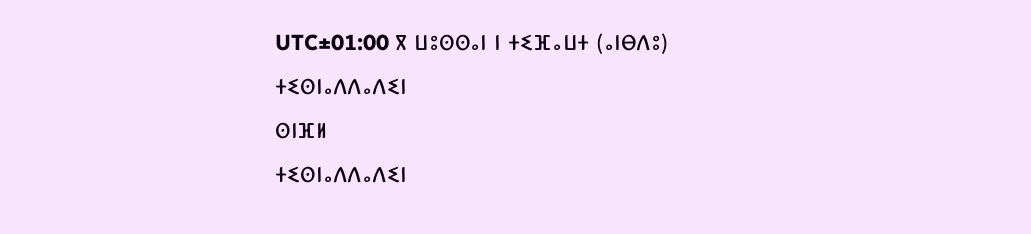UTC±01:00 ⴳ ⵡⵓⵙⵙⴰⵏ ⵏ ⵜⵉⴼⴰⵡⵜ (ⴰⵏⴱⴷⵓ)
ⵜⵉⵙⵏⴰⴷⴷⴰⴷⵉⵏ
ⵙⵏⴼⵍ
ⵜⵉⵙⵏⴰⴷⴷⴰⴷⵉⵏ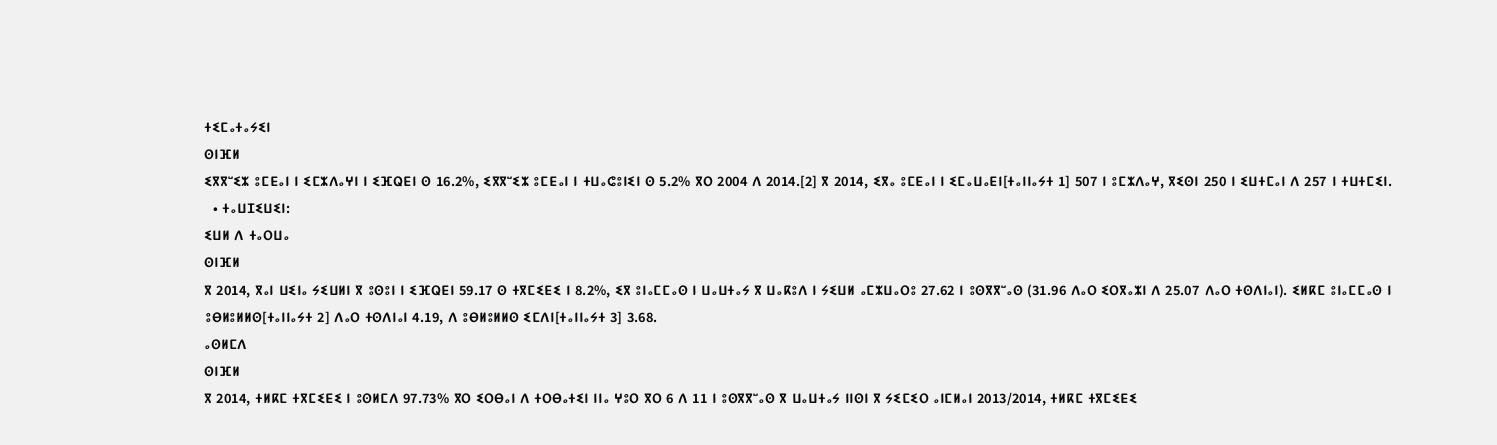ⵜⵉⵎⴰⵜⴰⵢⵉⵏ
ⵙⵏⴼⵍ
ⵉⴳⴳⵯⵉⵣ ⵓⵎⴹⴰⵏ ⵏ ⵉⵎⵣⴷⴰⵖⵏ ⵏ ⵉⴼⵕⴹⵏ ⵙ 16.2%, ⵉⴳⴳⵯⵉⵣ ⵓⵎⴹⴰⵏ ⵏ ⵜⵡⴰⵛⵓⵏⵉⵏ ⵙ 5.2% ⴳⵔ 2004 ⴷ 2014.[2] ⴳ 2014, ⵉⴳⴰ ⵓⵎⴹⴰⵏ ⵏ ⵉⵎⴰⵡⴰⴹⵏ[ⵜⴰⵏⵏⴰⵢⵜ 1] 507 ⵏ ⵓⵎⵣⴷⴰⵖ, ⴳⵉⵙⵏ 250 ⵏ ⵉⵡⵜⵎⴰⵏ ⴷ 257 ⵏ ⵜⵡⵜⵎⵉⵏ.
  • ⵜⴰⵡⵊⵉⵡⵉⵏ:
ⵉⵡⵍ ⴷ ⵜⴰⵔⵡⴰ
ⵙⵏⴼⵍ
ⴳ 2014, ⴳⴰⵏ ⵡⵉⵏⴰ ⵢⵉⵡⵍⵏ ⴳ ⵓⵙⵓⵏ ⵏ ⵉⴼⵕⴹⵏ 59.17 ⵙ ⵜⴳⵎⵉⴹⵉ ⵏ 8.2%, ⵉⴳ ⵓⵏⴰⵎⵎⴰⵙ ⵏ ⵡⴰⵡⵜⴰⵢ ⴳ ⵡⴰⴽⵓⴷ ⵏ ⵢⵉⵡⵍ ⴰⵎⵣⵡⴰⵔⵓ 27.62 ⵏ ⵓⵙⴳⴳⵯⴰⵙ (31.96 ⴷⴰⵔ ⵉⵔⴳⴰⵣⵏ ⴷ 25.07 ⴷⴰⵔ ⵜⵙⴷⵏⴰⵏ). ⵉⵍⴽⵎ ⵓⵏⴰⵎⵎⴰⵙ ⵏ ⵓⴱⵍⵓⵍⵍⵙ[ⵜⴰⵏⵏⴰⵢⵜ 2] ⴷⴰⵔ ⵜⵙⴷⵏⴰⵏ 4.19, ⴷ ⵓⴱⵍⵓⵍⵍⵙ ⵉⵎⴷⵏ[ⵜⴰⵏⵏⴰⵢⵜ 3] 3.68.
ⴰⵙⵍⵎⴷ
ⵙⵏⴼⵍ
ⴳ 2014, ⵜⵍⴽⵎ ⵜⴳⵎⵉⴹⵉ ⵏ ⵓⵙⵍⵎⴷ 97.73% ⴳⵔ ⵉⵔⴱⴰⵏ ⴷ ⵜⵔⴱⴰⵜⵉⵏ ⵏⵏⴰ ⵖⵓⵔ ⴳⵔ 6 ⴷ 11 ⵏ ⵓⵙⴳⴳⵯⴰⵙ ⴳ ⵡⴰⵡⵜⴰⵢ ⵏⵏⵙⵏ ⴳ ⵢⵉⵎⵉⵔ ⴰⵏⵎⵍⴰⵏ 2013/2014, ⵜⵍⴽⵎ ⵜⴳⵎⵉⴹⵉ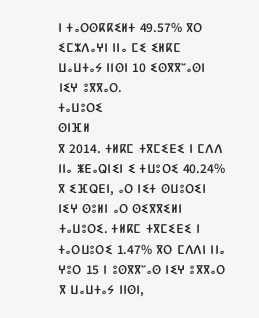ⵏ ⵜⴰⵔⵙⴽⴽⵉⵍⵜ 49.57% ⴳⵔ ⵉⵎⵣⴷⴰⵖⵏ ⵏⵏⴰ ⵎⵉ ⵉⵍⴽⵎ ⵡⴰⵡⵜⴰⵢ ⵏⵏⵙⵏ 10 ⵉⵙⴳⴳⵯⴰⵙⵏ ⵏⵉⵖ ⵓⴳⴳⴰⵔ.
ⵜⴰⵡⵓⵔⵉ
ⵙⵏⴼⵍ
ⴳ 2014. ⵜⵍⴽⵎ ⵜⴳⵎⵉⴹⵉ ⵏ ⵎⴷⴷ ⵏⵏⴰ ⵥⴹⴰⵕⵏⵉⵏ ⵉ ⵜⵡⵓⵔⵉ 40.24% ⴳ ⵉⴼⵕⴹⵏ, ⴰⵔ ⵏⵉⵜ ⵙⵡⵓⵔⵉⵏ ⵏⵉⵖ ⵙⵓⵍⵏ ⴰⵔ ⵙⵉⴳⴳⵉⵍⵏ ⵜⴰⵡⵓⵔⵉ. ⵜⵍⴽⵎ ⵜⴳⵎⵉⴹⵉ ⵏ ⵜⴰⵔⵡⵓⵔⵉ 1.47% ⴳⵔ ⵎⴷⴷⵏ ⵏⵏⴰ ⵖⵓⵔ 15 ⵏ ⵓⵙⴳⴳⵯⴰⵙ ⵏⵉⵖ ⵓⴳⴳⴰⵔ ⴳ ⵡⴰⵡⵜⴰⵢ ⵏⵏⵙⵏ,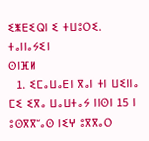ⵉⵥⴹⵉⵕⵏ ⵉ ⵜⵡⵓⵔⵉ.
ⵜⴰⵏⵏⴰⵢⵉⵏ
ⵙⵏⴼⵍ
  1. ⵉⵎⴰⵡⴰⴹⵏ ⴳⴰⵏ ⵜⵏ ⵡⵉⵏⵏⴰ ⵎⵉ ⵉⴳⴰ ⵡⴰⵡⵜⴰⵢ ⵏⵏⵙⵏ 15 ⵏ ⵓⵙⴳⴳⵯⴰⵙ ⵏⵉⵖ ⵓⴳⴳⴰⵔ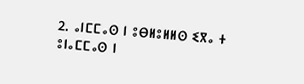2. ⴰⵏⵎⵎⴰⵙ ⵏ ⵓⴱⵍⵓⵍⵍⵙ ⵉⴳⴰ ⵜ ⵓⵏⴰⵎⵎⴰⵙ ⵏ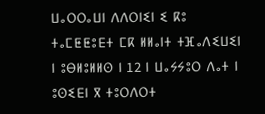ⵡⴰⵔⵔⴰⵡⵏ ⴷⴷⵔⵏⵉⵏ ⵉ ⴽⵓ ⵜⴰⵎⵟⵟⵓⴹⵜ ⵎⴽ ⵍⵍⴰⵏⵜ ⵜⴼⴰⴷⵉⵡⵉⵏ ⵏ ⵓⴱⵍⵓⵍⵍⵙ ⵏ 12 ⵏ ⵡⴰⵢⵢⵓⵔ ⴷⴰⵜ ⵏ ⵓⵙⵉⴹⵏ ⴳ ⵜⵓⵔⴷⵔⵜ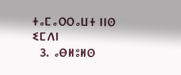ⵜⴰⵎⴰⵔⵔⴰⵡⵜ ⵏⵏⵙ ⵉⵎⴷⵏ
  3. ⴰⴱⵍⵓⵍⵙ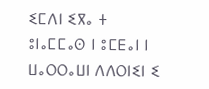ⵉⵎⴷⵏ ⵉⴳⴰ ⵜ ⵓⵏⴰⵎⵎⴰⵙ ⵏ ⵓⵎⴹⴰⵏ ⵏ ⵡⴰⵔⵔⴰⵡⵏ ⴷⴷⵔⵏⵉⵏ ⵉ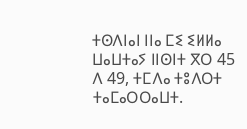ⵜⵙⴷⵏⴰⵏ ⵏⵏⴰ ⵎⵉ ⵉⵍⵍⴰ ⵡⴰⵡⵜⴰⵢ ⵏⵏⵙⵏⵜ ⴳⵔ 45 ⴷ 49, ⵜⵎⴷⴰ ⵜⵓⴷⵔⵜ ⵜⴰⵎⴰⵔⵔⴰⵡⵜ.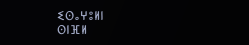ⵉⵙⴰⵖⵓⵍⵏ
ⵙⵏⴼⵍ